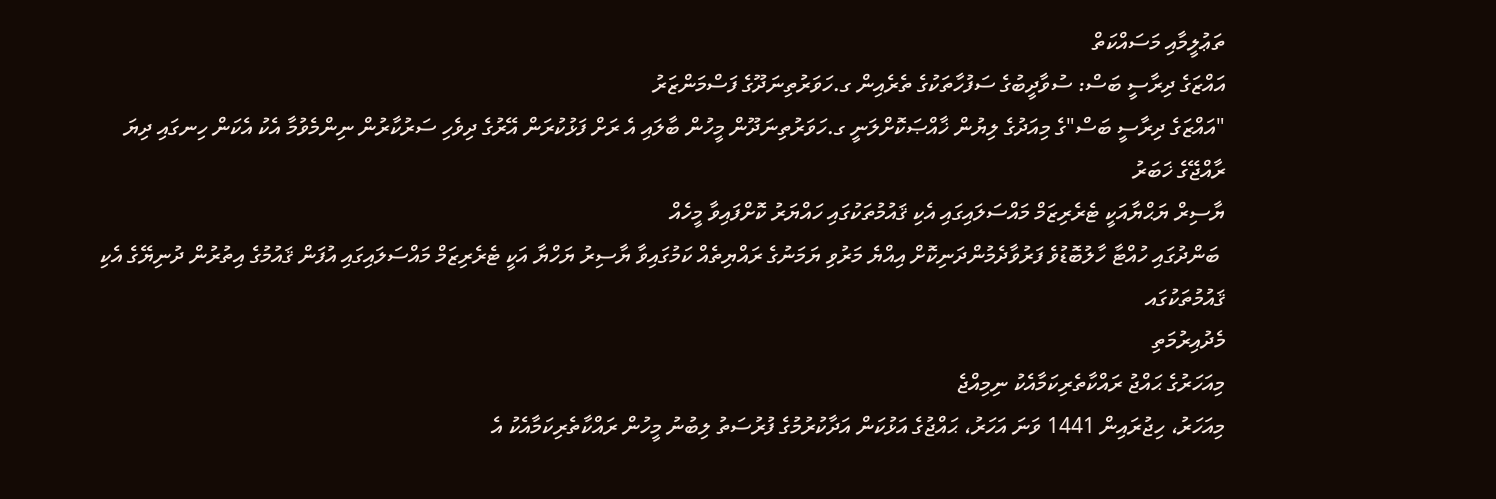ތަޢުލީމާއި މަސައްކަތް
އައްޒަގެ ދިރާސީ ބަސް: ސުވާދީބުގެ ސަފުހާތަކުގެ ތެރެއިން ގ.ހަވަރުތިނަދޫގެ ފަސްމަންޒަރު
"އައްޒަގެ ދިރާސީ ބަސް"ގެ މިއަދުގެ ލިޔުން ޚާއްޞަކޮށްލަނީ ގ.ހަވަރުތިނަދޫން މީހުން ބާލައި އެ ރަށް ފަޅުކުރަން އޭރުގެ ދިވެހި ސަރުކާރުން ނިންމެވުމާ އެކު އެކަން ހިނގައި ދިޔަ
ރާއްޖޭގެ ޚަބަރު
ޔާސިރް ޔަޙްޔާއަކީ ޓެރެރިޒަމް މައްސަލައިގައި އެކި ޤައުމުތަކުގައި ހައްޔަރު ކޮށްފައިވާ މީހެއް
 ބަންދުގައި ހުއްޓާ ހާލުބޮޑުވެ ފަރުވާދެމުންދަނިކޮށް އިއްޔެ މަރުވި ޔަމަނުގެ ރައްޔިތެއް ކަމުގައިވާ ޔާސިރު ޔަހްޔާ އަކީ ޓެރެރިޒަމް މައްސަލައިގައި އުފަން ޤައުމުގެ އިތުރުން ދުނިޔޭގެ އެކި ޤައުމުތަކުގައ
މެދުއިރުމަތި
މިއަހަރުގެ ޙައްޖު ރައްކާތެރިކަމާއެކު ނިމިއްޖެ
މިއަހަރު، ހިޖުރައިން 1441 ވަނަ އަހަރު، ޙައްޖުގެ އަޅުކަން އަދާކުރުމުގެ ފުރުސަތު ލިބުނު މީހުން ރައްކާތެރިކަމާއެކު އެ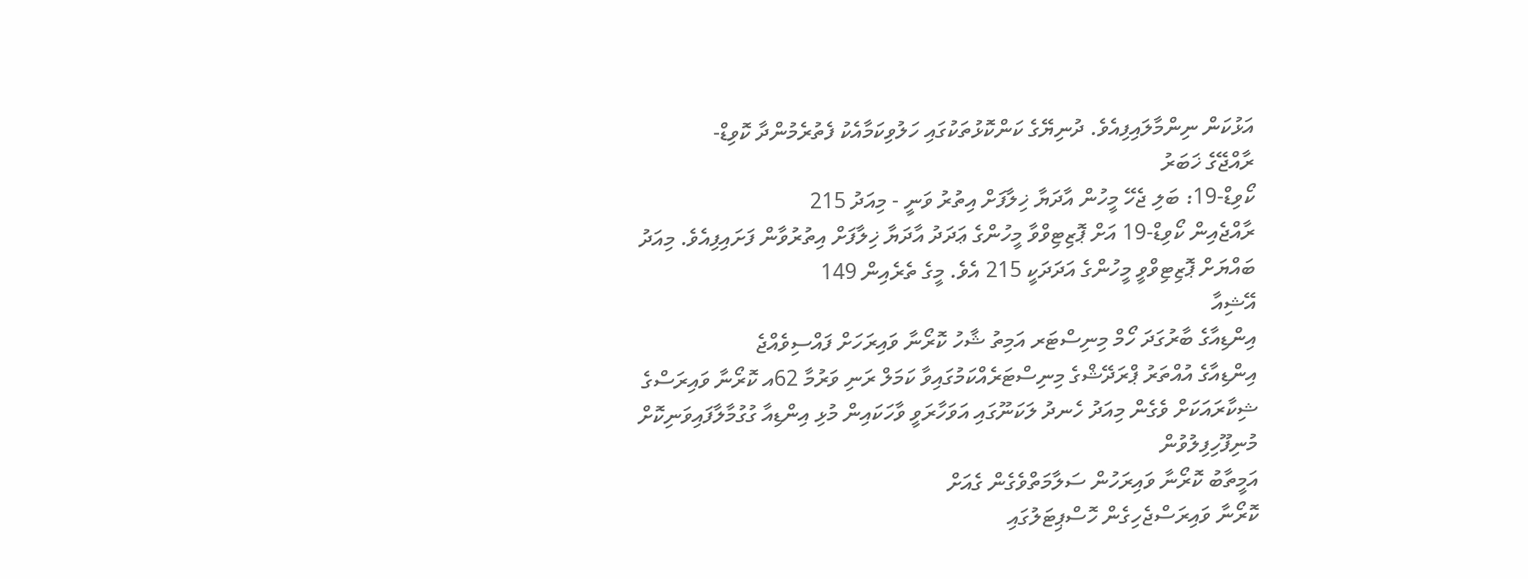އަޅުކަން ނިންމާލައިފިއެވެ. ދުނިޔޭގެ ކަންކޮޅުތަކުގައި ހަލުވިކަމާއެކު ފެތުރެމުންދާ ކޮވިޑް-
ރާއްޖޭގެ ޚަބަރު
ކޯވިޑް-19: ބަލި ޖެހޭ މީހުން އާދަޔާ ޚިލާފަށް އިތުރު ވަނީ - މިއަދު 215
ރާއްޖެއިން ކޯވިޑް-19 އަށް ޕޮޒިޓިވްވާ މީހުންގެ ޢަދަދު އާދަޔާ ޚިލާފަށް އިތުރުވާން ފަށައިފިއެވެ. މިއަދު ބައްޔަށް ޕޮޒިޓިވްވީ މީހުންގެ އަދަދަކީ 215 އެވެ. މީގެ ތެރެއިން 149
އޭޝިއާ
އިންޑިއާގެ ބާރުގަދަ ހޯމް މިނިސްޓަރ އަމިތު ޝާހު ކޮރޯނާ ވައިރަހަށް ފައްސިވެއްޖެ
އިންޑިއާގެ އުއްތަރު ޕްރަދޭޝްގެ މިނިސްޓަރެއްކަމުގައިވާ ކަމަލް ރަނި ވަރުމާ 62އ ކޮރޯނާ ވައިރަސްގެ ޝިކާރައަކަށް ވެގެން މިއަދު ހެނދު ލަކަނޫގައި އަވަހާރަވީ ވާހަކައިން މުޅި އިންޑިއާ ގުގުމާލާފައިވަނިކޮށް
މުނިފޫހިފިލުވުން
އަމީތާބު ކޮރޯނާ ވައިރަހުން ސަލާމަތްވެގެން ގެއަށް
ކޮރޯނާ ވައިރަސްޖެހިގެން ހޮސްޕިޓަލުގައި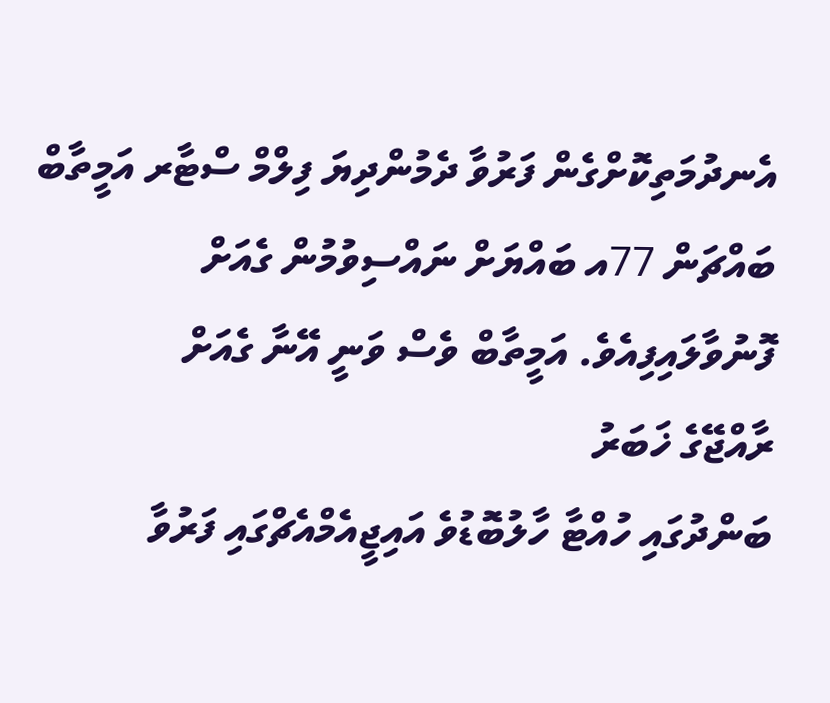އެނދުމަތިކޮށްގެން ފަރުވާ ދެމުންދިޔަ ފިލްމް ސްޓާރ އަމީތާބް ބައްޗަން 77އ ބައްޔަށް ނައްސިވުމުން ގެއަށް ފޮނުވާލައިފިއެވެ. އަމީތާބް ވެސް ވަނީ އޭނާ ގެއަށް
ރާއްޖޭގެ ޚަބަރު
ބަންދުގައި ހުއްޓާ ހާލުބޮޑުވެ އައިޖީއެމްއެޗްގައި ފަރުވާ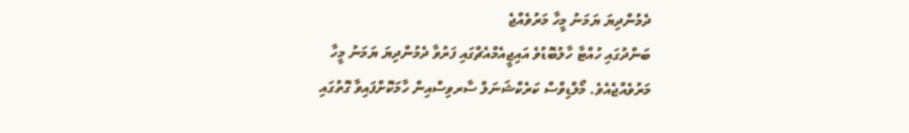ދެމުންދިޔަ ޔަމަނު މީހާ މަރުވެއްޖެ
ބަންދުގައި ހުއްޓާ ހާލުބޮޑުވެ އައިޖީއެމްއެޗްގައި ފަރުވާ ދެމުންދިޔަ ޔަމަނު މީހާ މަރުވެއްޖެއެވެ. މޯލްޑިވްސް ކަރެކްޝަނަލް ސާރވިސްއިން ހާމަކޮށްފައިވާ ގޮތުގައި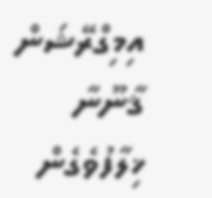އިމިގްރޭޝަން ޤާނޫނާ ޚިލާފުވެގެން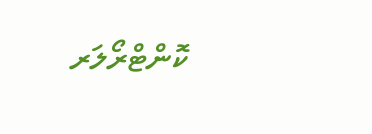ކޮންޓްރޯލަރ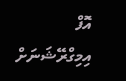އޮފް އިމިގްރޭޝަނަށް